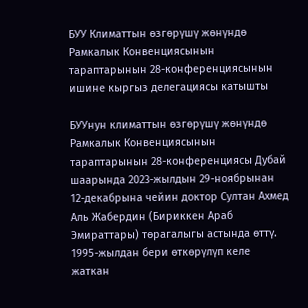БУУ Климаттын өзгөрүшү жөнүндө Рамкалык Конвенциясынын тараптарынын 28-конференциясынын ишине кыргыз делегациясы катышты

БУУнун климаттын өзгөрүшү жөнүндө Рамкалык Конвенциясынын тараптарынын 28-конференциясы Дубай шаарында 2023-жылдын 29-ноябрынан 12-декабрына чейин доктор Султан Ахмед Аль Жабердин (Бириккен Араб Эмираттары) төрагалыгы астында өттү.
1995-жылдан бери өткөрүлүп келе жаткан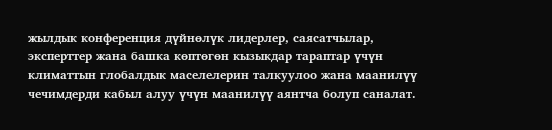жылдык конференция дүйнөлүк лидерлер, саясатчылар, эксперттер жана башка көптөгөн кызыкдар тараптар үчүн климаттын глобалдык маселелерин талкуулоо жана маанилүү чечимдерди кабыл алуу үчүн маанилүү аянтча болуп саналат.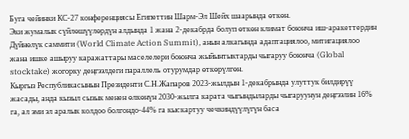Буга чейинки КС-27 конференциясы Египеттин Шарм-Эл Шейх шаарында өткөн.
Эки жумалык сүйлөшүүлөрдүн алдында 1 жана 2-декабрда болуп өткөн климат боюнча иш-аракеттердин Дүйнөлүк саммити (World Climate Action Summit), анын алкагында адаптациялоо, митигациялоо жана ишке ашыруу каражаттары маселелери боюнча жыйынтыктарды чыгаруу боюнча (Global stocktake) жогорку деңгээлдеги параллель отурумдар өткөрүлгөн.
Кыргыз Республикасынын Президенти С.Н.Жапаров 2023-жылдын 1-декабрында улуттук билдирүү жасады, анда кызыл сызык менен өлкөнүн 2030-жылга карата чыгындыларды чыгаруунун деңгээлин 16% га, ал эми эл аралык колдоо болгондо-44% га кыскартуу чечкиндүүлүгүн баса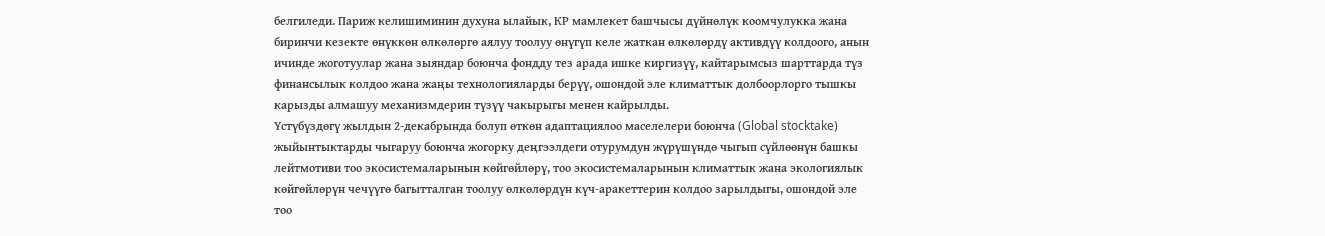белгиледи. Париж келишиминин духуна ылайык, КР мамлекет башчысы дүйнөлүк коомчулукка жана биринчи кезекте өнүккөн өлкөлөргө аялуу тоолуу өнүгүп келе жаткан өлкөлөрдү активдүү колдоого, анын ичинде жоготуулар жана зыяндар боюнча фондду тез арада ишке киргизүү, кайтарымсыз шарттарда түз финансылык колдоо жана жаңы технологияларды берүү, ошондой эле климаттык долбоорлорго тышкы карызды алмашуу механизмдерин түзүү чакырыгы менен кайрылды.
Үстүбүздөгү жылдын 2-декабрында болуп өткөн адаптациялоо маселелери боюнча (Global stocktake) жыйынтыктарды чыгаруу боюнча жогорку деңгээлдеги отурумдун жүрүшүндө чыгып сүйлөөнүн башкы лейтмотиви тоо экосистемаларынын көйгөйлөрү, тоо экосистемаларынын климаттык жана экологиялык көйгөйлөрүн чечүүгө багытталган тоолуу өлкөлөрдүн күч-аракеттерин колдоо зарылдыгы, ошондой эле тоо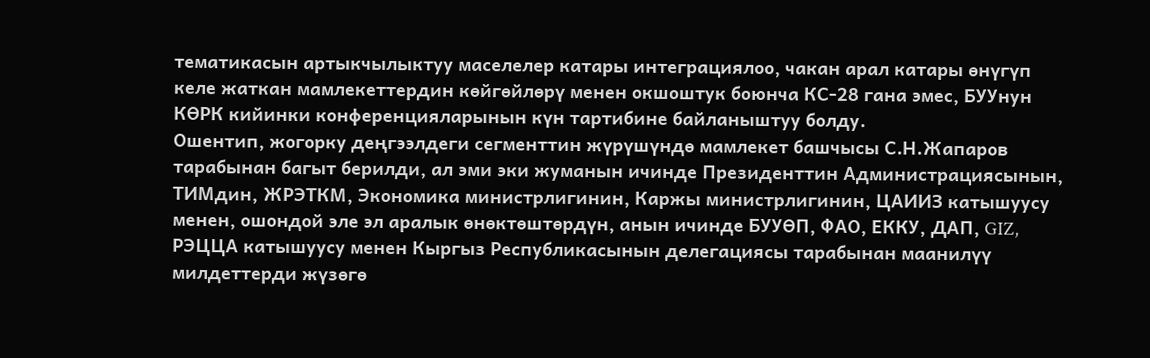тематикасын артыкчылыктуу маселелер катары интеграциялоо, чакан арал катары өнүгүп келе жаткан мамлекеттердин көйгөйлөрү менен окшоштук боюнча КС-28 гана эмес, БУУнун КӨРК кийинки конференцияларынын күн тартибине байланыштуу болду.
Ошентип, жогорку деңгээлдеги сегменттин жүрүшүндө мамлекет башчысы С.Н.Жапаров тарабынан багыт берилди, ал эми эки жуманын ичинде Президенттин Администрациясынын, ТИМдин, ЖРЭТКМ, Экономика министрлигинин, Каржы министрлигинин, ЦАИИЗ катышуусу менен, ошондой эле эл аралык өнөктөштөрдүн, анын ичинде БУУӨП, ФАО, ЕККУ, ДАП, GIZ, РЭЦЦА катышуусу менен Кыргыз Республикасынын делегациясы тарабынан маанилүү милдеттерди жүзөгө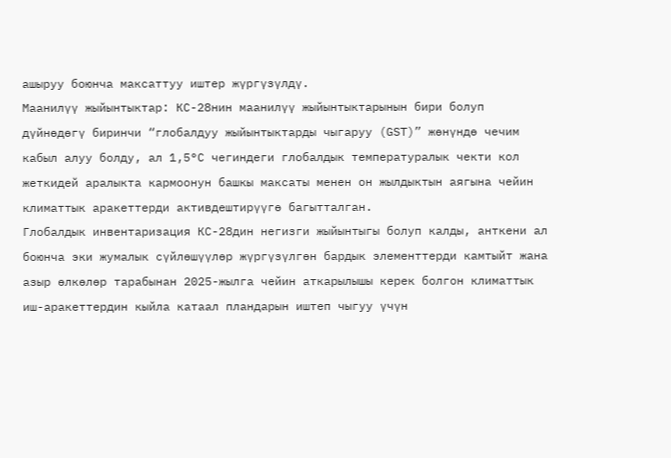ашыруу боюнча максаттуу иштер жүргүзүлдү.
Маанилүү жыйынтыктар: КС-28нин маанилүү жыйынтыктарынын бири болуп дүйнөдөгү биринчи “глобалдуу жыйынтыктарды чыгаруу (GST)” жөнүндө чечим кабыл алуу болду, ал 1,5°C чегиндеги глобалдык температуралык чекти кол жеткидей аралыкта кармоонун башкы максаты менен он жылдыктын аягына чейин климаттык аракеттерди активдештирүүгө багытталган.
Глобалдык инвентаризация КС-28дин негизги жыйынтыгы болуп калды, анткени ал боюнча эки жумалык сүйлөшүүлөр жүргүзүлгөн бардык элементтерди камтыйт жана азыр өлкөлөр тарабынан 2025-жылга чейин аткарылышы керек болгон климаттык иш-аракеттердин кыйла катаал пландарын иштеп чыгуу үчүн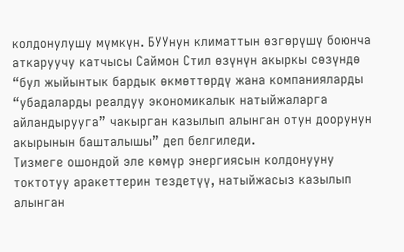колдонулушу мүмкүн. БУУнун климаттын өзгөрүшү боюнча аткаруучу катчысы Саймон Стил өзүнүн акыркы сөзүндө “бул жыйынтык бардык өкмөттөрдү жана компанияларды “убадаларды реалдуу экономикалык натыйжаларга айландырууга” чакырган казылып алынган отун доорунун акырынын башталышы” деп белгиледи.
Тизмеге ошондой эле көмүр энергиясын колдонууну токтотуу аракеттерин тездетүү, натыйжасыз казылып алынган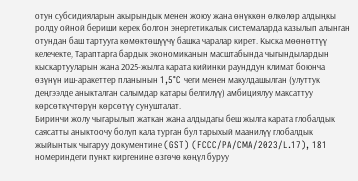отун субсидияларын акырындык менен жоюу жана өнүккөн өлкөлөр алдыңкы ролду ойной бериши керек болгон энергетикалык системаларда казылып алынган отундан баш тартууга көмөктөшүүчү башка чаралар кирет. Кыска мөөнөттүү келечекте, Тараптарга бардык экономиканын масштабында чыгындылардын кыскартууларын жана 2025-жылга карата кийинки раунддун климат боюнча өзүнүн иш-аракеттер планынын 1,5°C чеги менен макулдашылган (улуттук деңгээлде аныкталган салымдар катары белгилүү) амбициялуу максаттуу көрсөткүчтөрүн көрсөтүү сунушталат.
Биринчи жолу чыгарылып жаткан жана алдыдагы беш жылга карата глобалдык саясатты аныктоочу болуп кала турган бул тарыхый маанилүү глобалдык жыйынтык чыгаруу документине (GST) (FCCC/PA/CMA/2023/L.17), 181 номериндеги пункт киргенине өзгөчө көңүл буруу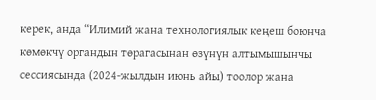керек, анда “Илимий жана технологиялык кеңеш боюнча көмөкчү органдын төрагасынан өзүнүн алтымышынчы сессиясында (2024-жылдын июнь айы) тоолор жана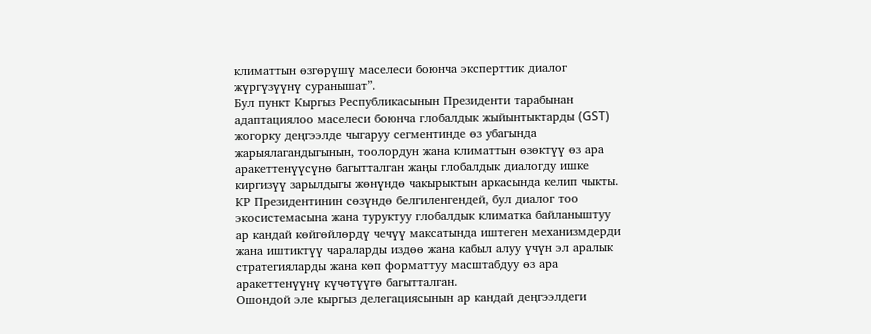климаттын өзгөрүшү маселеси боюнча эксперттик диалог жүргүзүүнү суранышат”.
Бул пункт Кыргыз Республикасынын Президенти тарабынан адаптациялоо маселеси боюнча глобалдык жыйынтыктарды (GST) жогорку деңгээлде чыгаруу сегментинде өз убагында жарыялагандыгынын, тоолордун жана климаттын өзөктүү өз ара аракеттенүүсүнө багытталган жаңы глобалдык диалогду ишке киргизүү зарылдыгы жөнүндө чакырыктын аркасында келип чыкты. КР Президентинин сөзүндө белгиленгендей, бул диалог тоо экосистемасына жана туруктуу глобалдык климатка байланыштуу ар кандай көйгөйлөрдү чечүү максатында иштеген механизмдерди жана иштиктүү чараларды издөө жана кабыл алуу үчүн эл аралык стратегияларды жана көп форматтуу масштабдуу өз ара аракеттенүүнү күчөтүүгө багытталган.
Ошондой эле кыргыз делегациясынын ар кандай деңгээлдеги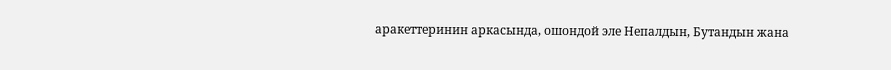аракеттеринин аркасында, ошондой эле Непалдын, Бутандын жана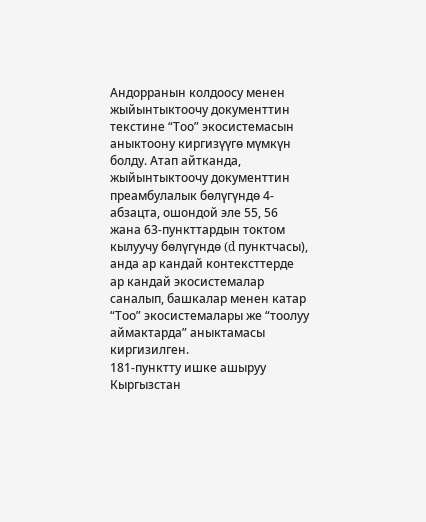Андорранын колдоосу менен жыйынтыктоочу документтин текстине “Тоо” экосистемасын аныктоону киргизүүгө мүмкүн болду. Атап айтканда, жыйынтыктоочу документтин преамбулалык бөлүгүндө 4-абзацта, ошондой эле 55, 56 жана 63-пункттардын токтом кылуучу бөлүгүндө (d пунктчасы), анда ар кандай контексттерде ар кандай экосистемалар саналып, башкалар менен катар “Тоо” экосистемалары же “тоолуу аймактарда” аныктамасы киргизилген.
181-пунктту ишке ашыруу Кыргызстан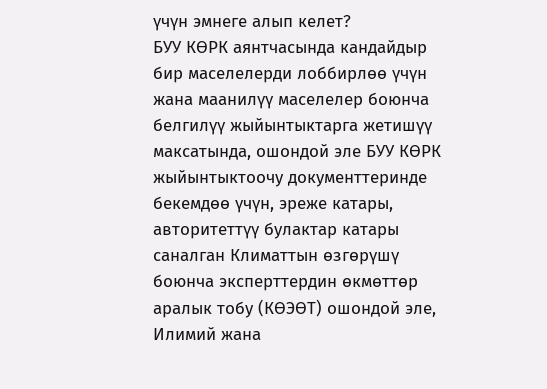үчүн эмнеге алып келет?
БУУ КӨРК аянтчасында кандайдыр бир маселелерди лоббирлөө үчүн жана маанилүү маселелер боюнча белгилүү жыйынтыктарга жетишүү максатында, ошондой эле БУУ КӨРК жыйынтыктоочу документтеринде бекемдөө үчүн, эреже катары, авторитеттүү булактар катары саналган Климаттын өзгөрүшү боюнча эксперттердин өкмөттөр аралык тобу (КӨЭӨТ) ошондой эле, Илимий жана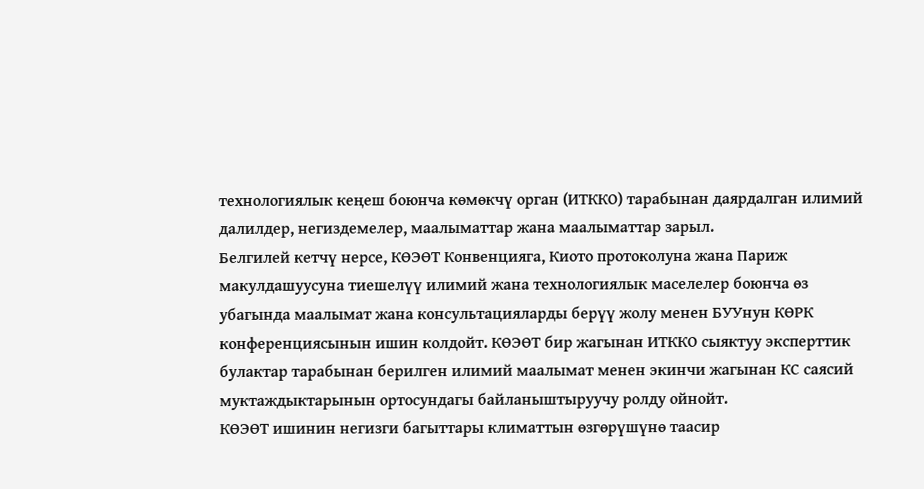технологиялык кеңеш боюнча көмөкчү орган (ИТККО) тарабынан даярдалган илимий далилдер, негиздемелер, маалыматтар жана маалыматтар зарыл.
Белгилей кетчү нерсе, КӨЭӨТ Конвенцияга, Киото протоколуна жана Париж макулдашуусуна тиешелүү илимий жана технологиялык маселелер боюнча өз убагында маалымат жана консультацияларды берүү жолу менен БУУнун КӨРК конференциясынын ишин колдойт. КӨЭӨТ бир жагынан ИТККО сыяктуу эксперттик булактар тарабынан берилген илимий маалымат менен экинчи жагынан КС саясий муктаждыктарынын ортосундагы байланыштыруучу ролду ойнойт.
КӨЭӨТ ишинин негизги багыттары климаттын өзгөрүшүнө таасир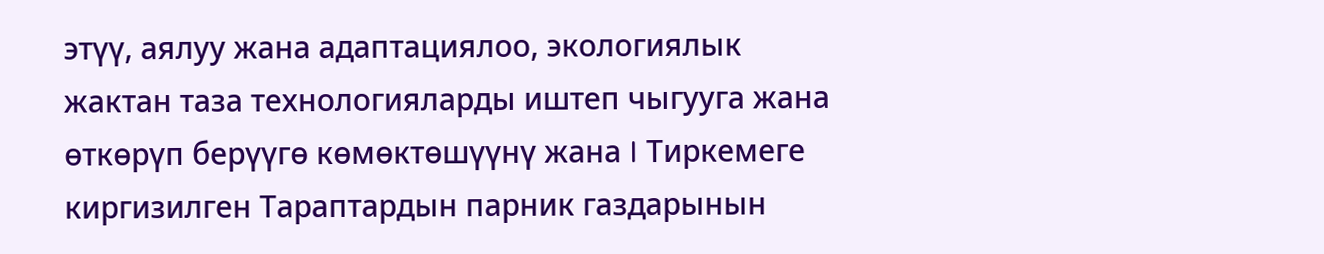этүү, аялуу жана адаптациялоо, экологиялык жактан таза технологияларды иштеп чыгууга жана өткөрүп берүүгө көмөктөшүүнү жана I Тиркемеге киргизилген Тараптардын парник газдарынын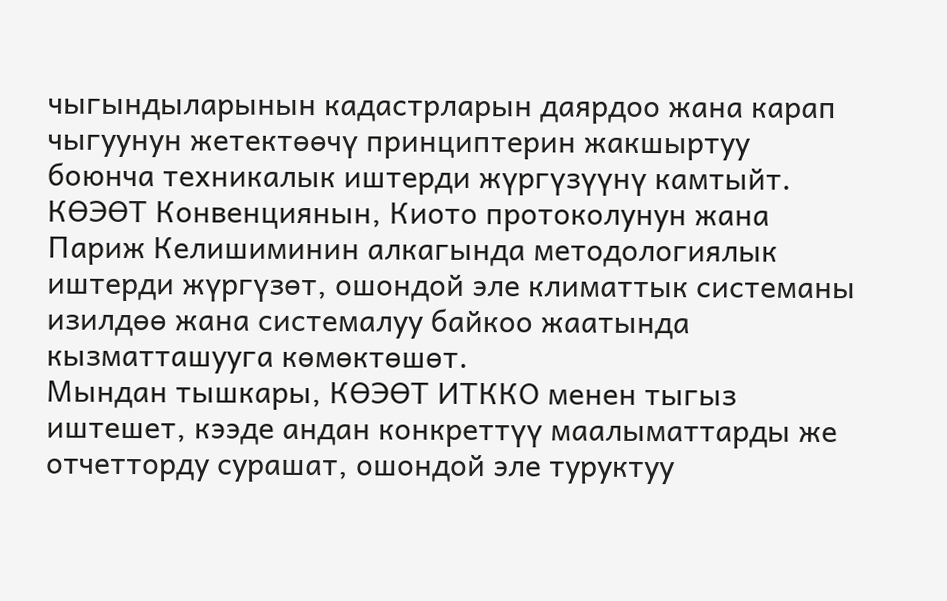чыгындыларынын кадастрларын даярдоо жана карап чыгуунун жетектөөчү принциптерин жакшыртуу боюнча техникалык иштерди жүргүзүүнү камтыйт. КӨЭӨТ Конвенциянын, Киото протоколунун жана Париж Келишиминин алкагында методологиялык иштерди жүргүзөт, ошондой эле климаттык системаны изилдөө жана системалуу байкоо жаатында кызматташууга көмөктөшөт.
Мындан тышкары, КӨЭӨТ ИТККО менен тыгыз иштешет, кээде андан конкреттүү маалыматтарды же отчетторду сурашат, ошондой эле туруктуу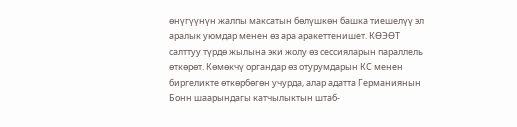өнүгүүнүн жалпы максатын бөлүшкөн башка тиешелүү эл аралык уюмдар менен өз ара аракеттенишет. КӨЭӨТ салттуу түрдө жылына эки жолу өз сессияларын параллель өткөрөт. Көмөкчү органдар өз отурумдарын КС менен биргеликте өткөрбөгөн учурда, алар адатта Германиянын Бонн шаарындагы катчылыктын штаб-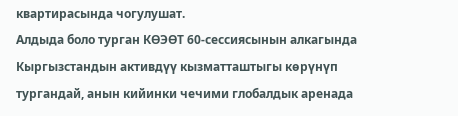квартирасында чогулушат.
Алдыда боло турган КӨЭӨТ 60-сессиясынын алкагында Кыргызстандын активдүү кызматташтыгы көрүнүп тургандай, анын кийинки чечими глобалдык аренада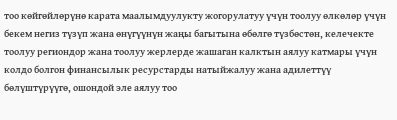тоо көйгөйлөрүнө карата маалымдуулукту жогорулатуу үчүн тоолуу өлкөлөр үчүн бекем негиз түзүп жана өнүгүүнүн жаңы багытына өбөлгө түзбөстөн, келечекте тоолуу региондор жана тоолуу жерлерде жашаган калктын аялуу катмары үчүн колдо болгон финансылык ресурстарды натыйжалуу жана адилеттүү бөлүштүрүүгө, ошондой эле аялуу тоо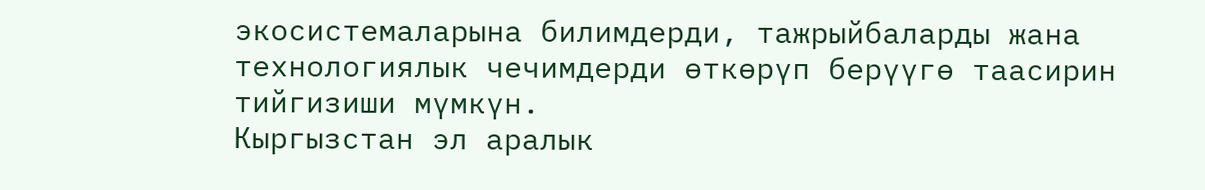экосистемаларына билимдерди, тажрыйбаларды жана технологиялык чечимдерди өткөрүп берүүгө таасирин тийгизиши мүмкүн.
Кыргызстан эл аралык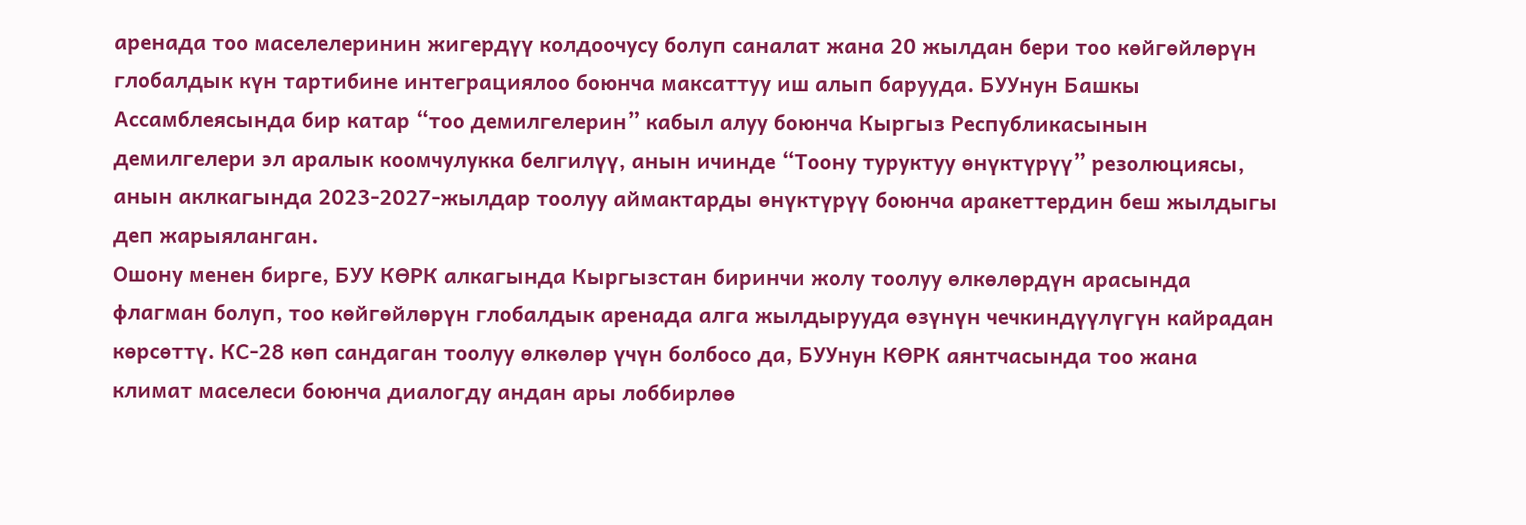аренада тоо маселелеринин жигердүү колдоочусу болуп саналат жана 20 жылдан бери тоо көйгөйлөрүн глобалдык күн тартибине интеграциялоо боюнча максаттуу иш алып барууда. БУУнун Башкы Ассамблеясында бир катар “тоо демилгелерин” кабыл алуу боюнча Кыргыз Республикасынын демилгелери эл аралык коомчулукка белгилүү, анын ичинде “Тоону туруктуу өнүктүрүү” резолюциясы, анын аклкагында 2023-2027-жылдар тоолуу аймактарды өнүктүрүү боюнча аракеттердин беш жылдыгы деп жарыяланган.
Ошону менен бирге, БУУ КӨРК алкагында Кыргызстан биринчи жолу тоолуу өлкөлөрдүн арасында флагман болуп, тоо көйгөйлөрүн глобалдык аренада алга жылдырууда өзүнүн чечкиндүүлүгүн кайрадан көрсөттү. КС-28 көп сандаган тоолуу өлкөлөр үчүн болбосо да, БУУнун КӨРК аянтчасында тоо жана климат маселеси боюнча диалогду андан ары лоббирлөө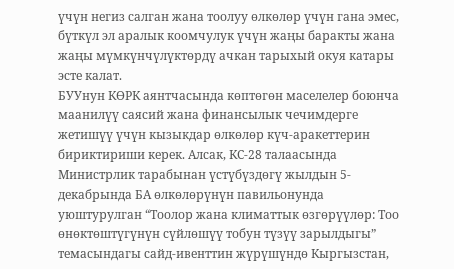үчүн негиз салган жана тоолуу өлкөлөр үчүн гана эмес, бүткүл эл аралык коомчулук үчүн жаңы баракты жана жаңы мүмкүнчүлүктөрдү ачкан тарыхый окуя катары эсте калат.
БУУнун КӨРК аянтчасында көптөгөн маселелер боюнча маанилүү саясий жана финансылык чечимдерге жетишүү үчүн кызыкдар өлкөлөр күч-аракеттерин бириктириши керек. Алсак, КС-28 талаасында Министрлик тарабынан үстүбүздөгү жылдын 5-декабрында БА өлкөлөрүнүн павильонунда уюштурулган “Тоолор жана климаттык өзгөрүүлөр: Тоо өнөктөштүгүнүн сүйлөшүү тобун түзүү зарылдыгы” темасындагы сайд-ивенттин жүрүшүндө Кыргызстан,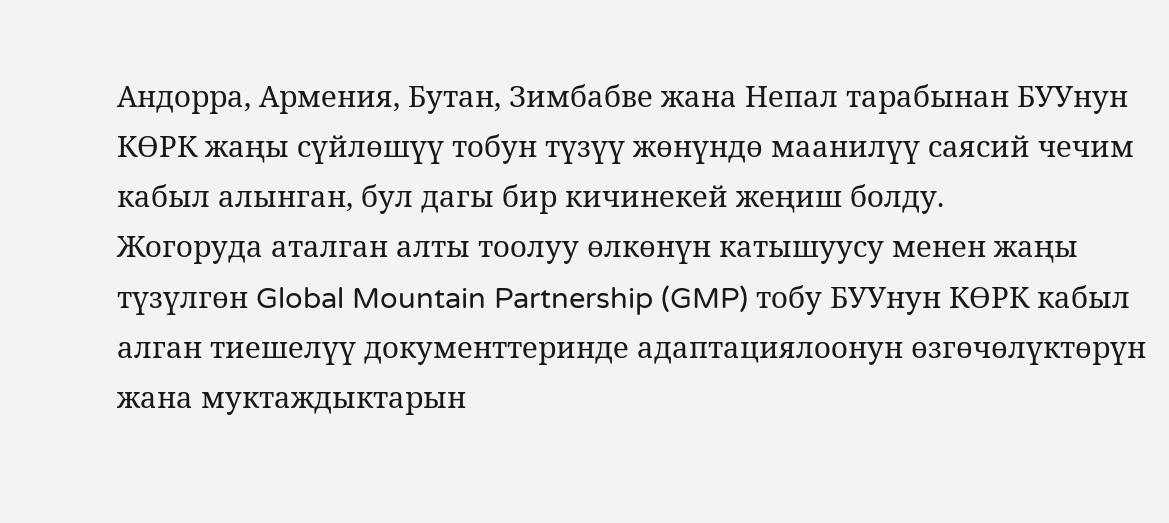Андорра, Армения, Бутан, Зимбабве жана Непал тарабынан БУУнун КӨРК жаңы сүйлөшүү тобун түзүү жөнүндө маанилүү саясий чечим кабыл алынган, бул дагы бир кичинекей жеңиш болду.
Жогоруда аталган алты тоолуу өлкөнүн катышуусу менен жаңы түзүлгөн Global Mountain Partnership (GMP) тобу БУУнун КӨРК кабыл алган тиешелүү документтеринде адаптациялоонун өзгөчөлүктөрүн жана муктаждыктарын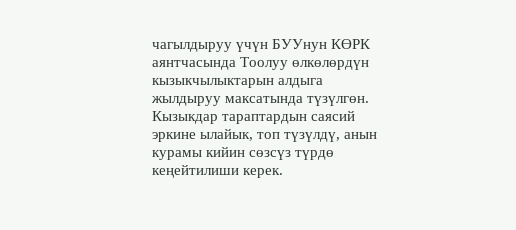чагылдыруу үчүн БУУнун КӨРК аянтчасында Тоолуу өлкөлөрдүн кызыкчылыктарын алдыга жылдыруу максатында түзүлгөн. Кызыкдар тараптардын саясий эркине ылайык, топ түзүлдү, анын курамы кийин сөзсүз түрдө кеңейтилиши керек.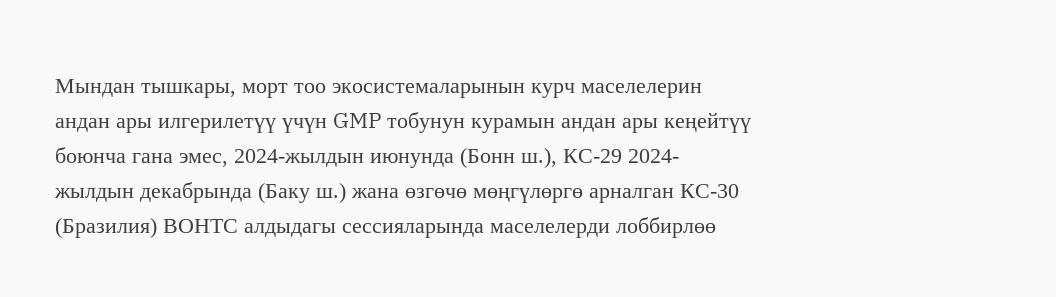Мындан тышкары, морт тоо экосистемаларынын курч маселелерин андан ары илгерилетүү үчүн GMP тобунун курамын андан ары кеңейтүү боюнча гана эмес, 2024-жылдын июнунда (Бонн ш.), КС-29 2024-жылдын декабрында (Баку ш.) жана өзгөчө мөңгүлөргө арналган КС-30 (Бразилия) ВОНТС алдыдагы сессияларында маселелерди лоббирлөө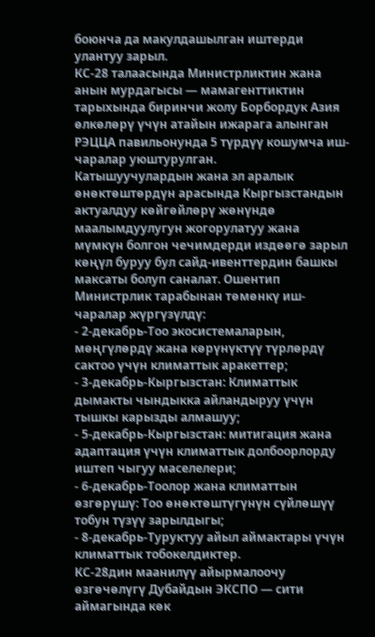боюнча да макулдашылган иштерди улантуу зарыл.
КС-28 талаасында Министрликтин жана анын мурдагысы — мамагенттиктин тарыхында биринчи жолу Борбордук Азия өлкөлөрү үчүн атайын ижарага алынган РЭЦЦА павильонунда 5 түрдүү кошумча иш-чаралар уюштурулган.
Катышуучулардын жана эл аралык өнөктөштөрдүн арасында Кыргызстандын актуалдуу көйгөйлөрү жөнүндө маалымдуулугун жогорулатуу жана мүмкүн болгон чечимдерди издөөгө зарыл көңүл буруу бул сайд-ивенттердин башкы максаты болуп саналат. Ошентип Министрлик тарабынан төмөнкү иш-чаралар жүргүзүлдү:
- 2-декабрь-Тоо экосистемаларын, мөңгүлөрдү жана көрүнүктүү түрлөрдү сактоо үчүн климаттык аракеттер;
- 3-декабрь-Кыргызстан: Климаттык дымакты чындыкка айландыруу үчүн тышкы карызды алмашуу;
- 5-декабрь-Кыргызстан: митигация жана адаптация үчүн климаттык долбоорлорду иштеп чыгуу маселелери;
- 6-декабрь-Тоолор жана климаттын өзгөрүшү: Тоо өнөктөштүгүнүн сүйлөшүү тобун түзүү зарылдыгы;
- 8-декабрь-Туруктуу айыл аймактары үчүн климаттык тобокелдиктер.
КС-28дин маанилүү айырмалоочу өзгөчөлүгү Дубайдын ЭКСПО — сити аймагында көк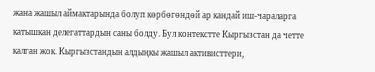жана жашыл аймактарында болуп көрбөгөндөй ар кандай иш-чараларга катышкан делегаттардын саны болду. Бул контекстте Кыргызстан да четте калган жок. Кыргызстандын алдыңкы жашыл активисттери,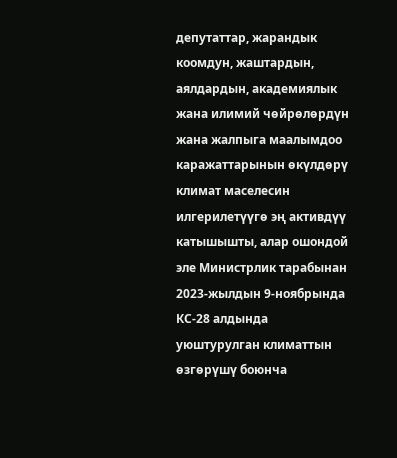депутаттар, жарандык коомдун, жаштардын, аялдардын, академиялык жана илимий чөйрөлөрдүн жана жалпыга маалымдоо каражаттарынын өкүлдөрү климат маселесин илгерилетүүгө эң активдүү катышышты, алар ошондой эле Министрлик тарабынан 2023-жылдын 9-ноябрында КС-28 алдында уюштурулган климаттын өзгөрүшү боюнча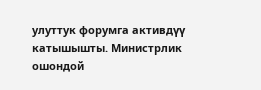улуттук форумга активдүү катышышты. Министрлик ошондой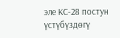эле КС-28 постун үстүбүздөгү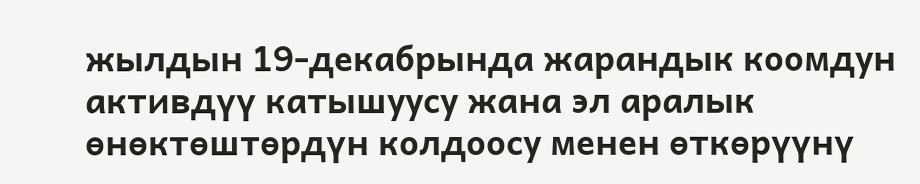жылдын 19-декабрында жарандык коомдун активдүү катышуусу жана эл аралык өнөктөштөрдүн колдоосу менен өткөрүүнү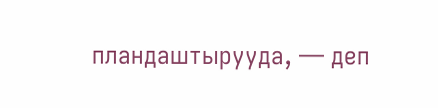пландаштырууда, — деп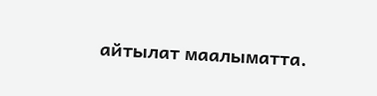айтылат маалыматта.